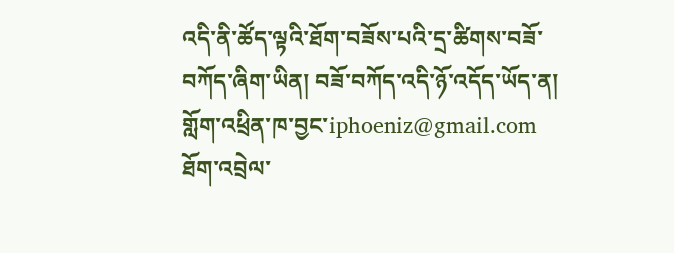འདི་ནི་ཚོད་ལྟའི་ཐོག་བཟོས་པའི་དྲ་ཚིགས་བཟོ་བཀོད་ཞིག་ཡིན། བཟོ་བཀོད་འདི་ཉོ་འདོད་ཡོད་ན། གློག་འཕྲིན་ཁ་བྱང་iphoeniz@gmail.com ཐོག་འབྲེལ་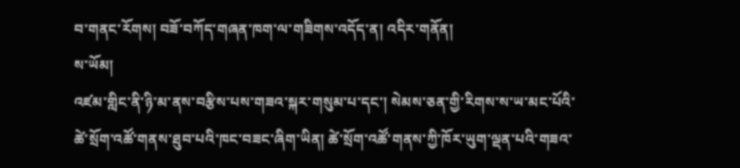བ་གནང་རོགས། བཟོ་བཀོད་གཞན་ཁག་ལ་གཟིགས་འདོད་ན། འདིར་གནོན།
ས་ཡོམ།
འཛམ་གླིང་ནི་ཉི་མ་ནས་བརྩིས་པས་གཟའ་སྐར་གསུམ་པ་དང་། སེམས་ཅན་གྱི་རིགས་ས་ཡ་མང་པོའི་ཚེ་སྲོག་འཚོ་གནས་ཐུབ་པའི་ཁང་བཟང་ཞིག་ཡིན། ཚེ་སྲོག་འཚོ་གནས་ཀྱི་ཁོར་ཡུག་ལྡན་པའི་གཟའ་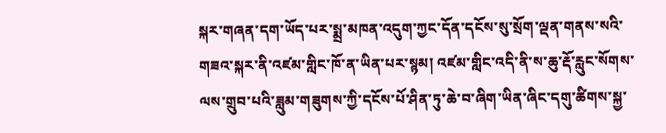སྐར་གཞན་དག་ཡོད་པར་སྨྲ་མཁན་འདུག་ཀྱང་དོན་དངོས་སུ་སྲོག་ལྡན་གནས་སའི་གཟའ་སྐར་ནི་འཛམ་གླིང་ཁོ་ན་ཡིན་པར་སྙམ། འཛམ་གླིང་འདི་ནི་ས་ཆུ་རྡོ་རླུང་སོགས་ལས་གྲུབ་པའི་ཟླུམ་གཟུགས་ཀྱི་དངོས་པོ་ཤིན་ཏུ་ཆེ་བ་ཞིག་ཡིན་ཞིང་དགུ་ཚིགས་སྐྱ་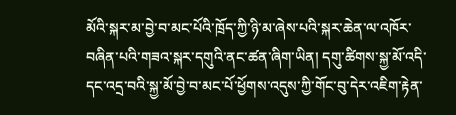མོའི་སྐར་མ་བྱེ་བ་མང་པོའི་ཁྲོད་ཀྱི་ཉི་མ་ཞེས་པའི་སྐར་ཆེན་ལ་འཁོར་བཞིན་པའི་གཟའ་སྐར་དགུའི་ནང་ཚན་ཞིག་ཡིན། དགུ་ཚིགས་སྐྱ་མོ་འདི་དང་འདྲ་བའི་སྐྱ་མོ་བྱེ་བ་མང་པོ་ཕྱོགས་འདུས་ཀྱི་གོང་བུ་དེར་འཇིག་རྟེན་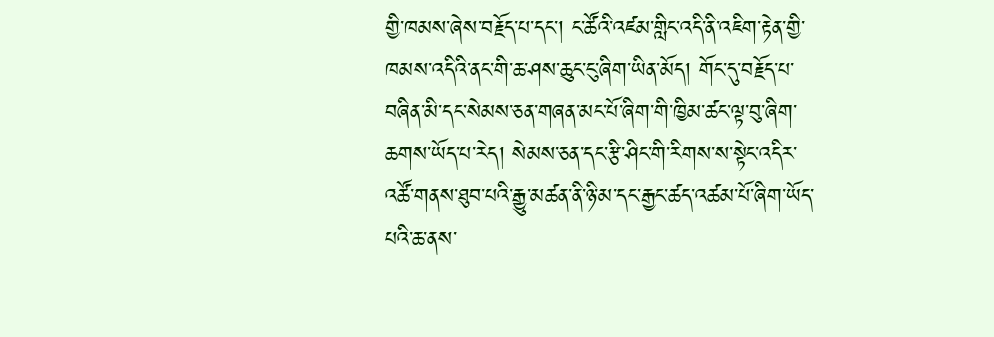གྱི་ཁམས་ཞེས་བརྗོད་པ་དང་། ང་ཚོའི་འཛམ་གླིང་འདི་ནི་འཇིག་རྟེན་གྱི་ཁམས་འདིའི་ནང་གི་ཆ་ཤས་ཆུང་ངུ་ཞིག་ཡིན་མོད། གོང་དུ་བརྗོད་པ་བཞིན་མི་དང་སེམས་ཅན་གཞན་མང་པོ་ཞིག་གི་ཁྱིམ་ཚང་ལྟ་བུ་ཞིག་ཆགས་ཡོད་པ་རེད། སེམས་ཅན་དང་རྩི་ཤིང་གི་རིགས་ས་སྟེང་འདིར་འཚོ་གནས་ཐུབ་པའི་རྒྱུ་མཚན་ནི་ཉི་མ་དང་རྒྱང་ཚད་འཚམ་པོ་ཞིག་ཡོད་པའི་ཆ་ནས་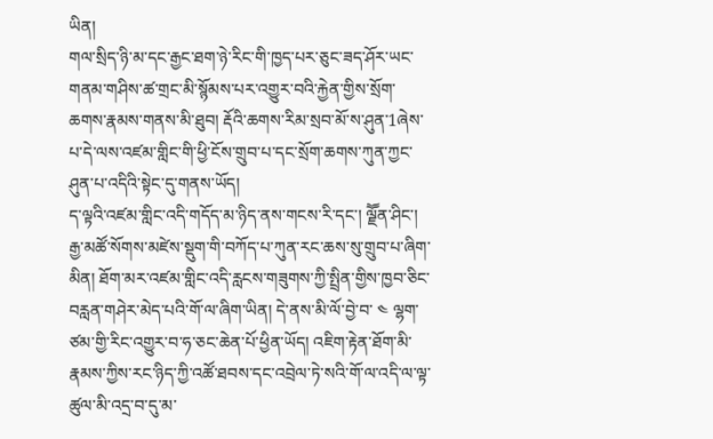ཡིན།
གལ་སྲིད་ཉི་མ་དང་རྒྱང་ཐག་ཉེ་རིང་གི་ཁྱད་པར་ཅུང་ཟད་ཤོར་ཡང་གནམ་གཤིས་ཚ་གྲང་མི་སྙོམས་པར་འགྱུར་བའི་རྐྱེན་གྱིས་སྲོག་ཆགས་རྣམས་གནས་མི་ཐུབ། རྡོའི་ཆགས་རིམ་སྲབ་མོ་ས་ཤུན་1ཞེས་པ་དེ་ལས་འཛམ་གླིང་གི་ཕྱི་ངོས་གྲུབ་པ་དང་སྲོག་ཆགས་ཀུན་ཀྱང་ཤུན་པ་འདིའི་སྟེང་དུ་གནས་ཡོད།
ད་ལྟའི་འཛམ་གླིང་འདི་གདོད་མ་ཉིད་ནས་གངས་རི་དང་། ལྗཽན་ཤིང་། རྒྱ་མཚོ་སོགས་མཛེས་སྡུག་གི་བཀོད་པ་ཀུན་རང་ཆས་སུ་གྲུབ་པ་ཞིག་མིན། ཐོག་མར་འཛམ་གླིང་འདི་རླངས་གཟུགས་ཀྱི་སྤྲིན་གྱིས་ཁྱབ་ཅིང་བརླན་གཤེར་མེད་པའི་གོ་ལ་ཞིག་ཡིན། དེ་ནས་མི་ལོ་བྱེ་བ་ ༤ ལྷག་ཙམ་གྱི་རིང་འགྱུར་བ་ཧ་ཅང་ཆེན་པོ་ཕྱིན་ཡོད། འཇིག་རྟེན་ཐོག་མི་རྣམས་ཀྱིས་རང་ཉིད་ཀྱི་འཚོ་ཐབས་དང་འབྲེལ་ཏེ་སའི་གོ་ལ་འདི་ལ་ལྟ་ཚུལ་མི་འདྲ་བ་དུ་མ་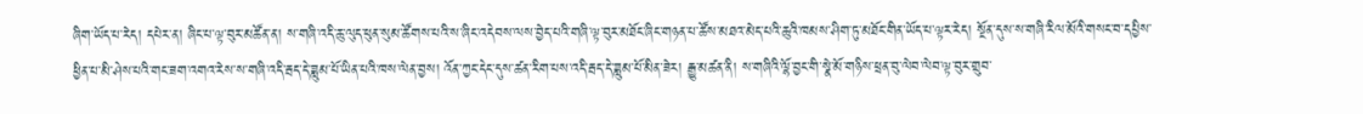ཞིག་ཡོད་པ་རེད། དཔེར་ན། ཞིང་པ་ལྟ་བུར་མཚོན་ན། ས་གཞི་འདི་ཆུ་ལུད་ཕུན་སུམ་ཚོགས་པའི་ས་ཞིང་འདེབས་ལས་བྱེད་པའི་གཞི་ལྟ་བུར་མཐོང་ཞིང་གཉན་པ་ཚོས་མཐའ་མེད་པའི་ཆུའི་ཁམས་ཤིག་ཏུ་མཐོང་གིན་ཡོད་པ་ལྟར་རེད། སྔོན་དུས་ས་གཞི་རིལ་མོའི་གསང་བ་དཔྱིས་ཕྱིན་པ་མི་ཤེས་པའི་གང་ཟག་འགའ་རེས་ས་གཞི་འདི་རྦད་དེ་ཟླུམ་པོ་ཡིན་པའི་ཁས་ལེན་བྱས། འོན་ཀྱང་དེང་དུས་ཚན་རིག་པས་འདི་རྦད་དེ་ཟླུམ་པོ་མིན་ཟེར། རྒྱུ་མཚན་ནི། ས་གཞིའི་ལྷོ་བྱང་གི་སྣེ་མོ་གཉིས་ཕྲན་བུ་ལེབ་ལེབ་ལྟ་བུར་གྲུབ་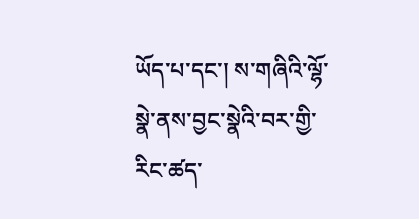ཡོད་པ་དང་། ས་གཞིའི་ལྷོ་སྣེ་ནས་བྱང་སྣེའི་བར་གྱི་རིང་ཚད་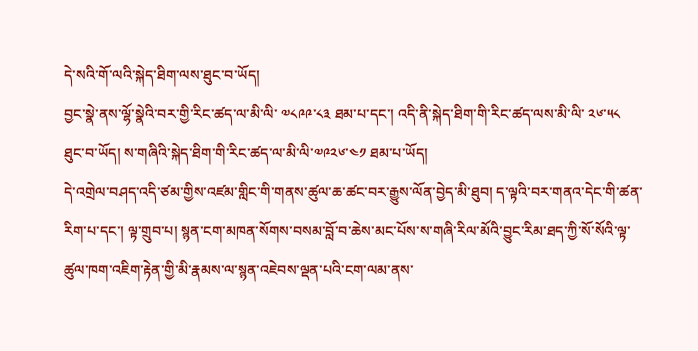དེ་སའི་གོ་ལའི་སྐེད་ཐིག་ལས་ཐུང་བ་ཡོད།
བྱང་སྣེ་ནས་ལྷོ་སྣེའི་བར་གྱི་རིང་ཚད་ལ་མི་ལི་ ༧༨༩༩་༨༣ ཐམ་པ་དང་། འདི་ནི་སྐེད་ཐིག་གི་རིང་ཚད་ལས་མི་ལི་ ༢༦་༥༨ ཐུང་བ་ཡོད། ས་གཞིའི་སྐེད་ཐིག་གི་རིང་ཚད་ལ་མི་ལི་༧༩༢༦་༤༡ ཐམ་པ་ཡོད།
དེ་འགྲེལ་བཤད་འདི་ཙམ་གྱིས་འཛམ་གླིང་གི་གནས་ཚུལ་ཆ་ཚང་བར་རྒྱུས་ལོན་བྱེད་མི་ཐུབ། ད་ལྟའི་བར་གནའ་དེང་གི་ཚན་རིག་པ་དང་། ལྟ་གྲུབ་པ། སྙན་ངག་མཁན་སོགས་བསམ་བློ་བ་ཆེས་མང་པོས་ས་གཞི་རིལ་མོའི་བྱུང་རིམ་ཐད་ཀྱི་སོ་སོའི་ལྟ་ཚུལ་ཁག་འཇིག་རྟེན་གྱི་མི་རྣམས་ལ་སྙན་འཇེབས་ལྡན་པའི་ངག་ལམ་ནས་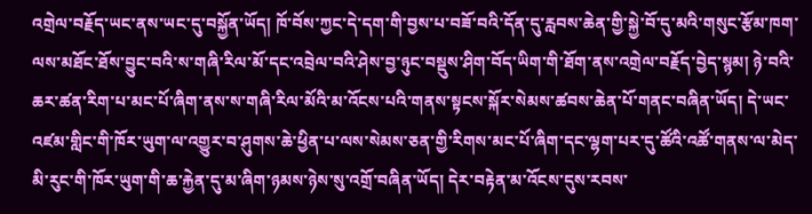འགྲེལ་བརྗོད་ཡང་ནས་ཡང་དུ་བསྐྱོན་ཡོད། ཁོ་བོས་ཀྱང་དེ་དག་གི་བྱས་པ་བཟོ་བའི་དོན་དུ་རླབས་ཆེན་གྱི་སྐྱེ་བོ་དུ་མའི་གསུང་རྩོམ་ཁག་ལས་མཐོང་ཐོས་བྱུང་བའི་ས་གཞི་རིལ་མོ་དང་འབྲེལ་བའི་ཤེས་བྱ་ཉུང་བསྡུས་ཤིག་བོད་ཡིག་གི་ཐོག་ནས་འགྲེལ་བརྗོད་བྱེད་སྙམ། ཉེ་བའི་ཆར་ཚན་རིག་པ་མང་པོ་ཞིག་ནས་ས་གཞི་རིལ་མོའི་མ་འོངས་པའི་གནས་སྟངས་སྐོར་སེམས་ཚབས་ཆེན་པོ་གནང་བཞིན་ཡོད། དེ་ཡང་འཛམ་གླིང་གི་ཁོར་ཡུག་ལ་འགྱུར་བ་ཤུགས་ཆེ་ཕྱིན་པ་ལས་སེམས་ཅན་གྱི་རིགས་མང་པོ་ཞིག་དང་ལྷག་པར་དུ་ཚོའི་འཚོ་གནས་ལ་མེད་མི་རུང་གི་ཁོར་ཡུག་གི་ཆ་རྐྱེན་དུ་མ་ཞིག་ཉམས་ཉེས་སུ་འགྲོ་བཞིན་ཡོད། དེར་བརྟེན་མ་འོངས་དུས་རབས་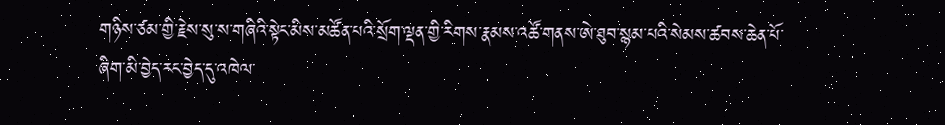གཉིས་ཙམ་གྱི་རྗེས་སུ་ས་གཞིའི་སྟེང་མིས་མཚོན་པའི་སྲོག་ལྡན་གྱི་རིགས་རྣམས་འཚོ་གནས་ཨེ་ཐུབ་སྙམ་པའི་སེམས་ཚབས་ཆེན་པོ་ཞིག་མི་བྱེད་རང་བྱེད་དུ་འཁེལ་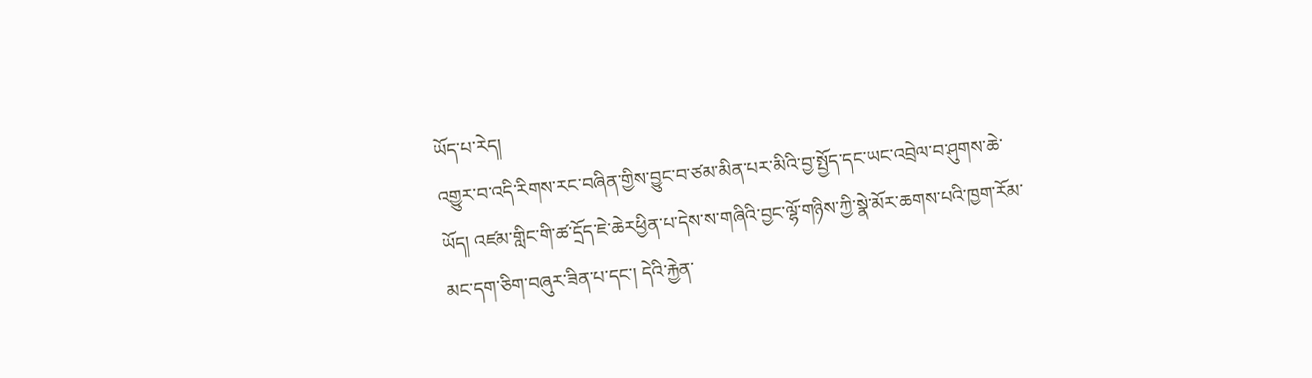ཡོད་པ་རེད།
འགྱུར་བ་འདི་རིགས་རང་བཞིན་གྱིས་བྱུང་བ་ཙམ་མིན་པར་མིའི་བྱ་སྤྱོད་དང་ཡང་འབྲེལ་བ་ཤུགས་ཆེ་ཡོད། འཛམ་གླིང་གི་ཚ་དྲོད་ཇེ་ཆེརཕྱིན་པ་དེས་ས་གཞིའི་བྱང་ལྷོ་གཉིས་ཀྱི་སྣེ་མོར་ཆགས་པའི་ཁྱག་རོམ་མང་དག་ཅིག་བཞུར་ཟིན་པ་དང་། དེའི་རྐྱེན་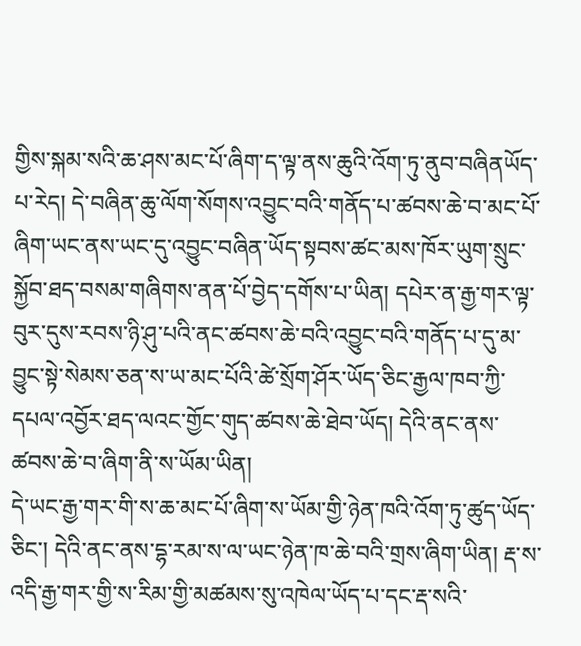གྱིས་སྐམ་སའི་ཆ་ཤས་མང་པོ་ཞིག་ད་ལྟ་ནས་ཆུའི་འོག་ཏུ་ནུབ་བཞིནཡོད་པ་རེད། དེ་བཞིན་ཆུ་ལོག་སོགས་འབྱུང་བའི་གནོད་པ་ཚབས་ཆེ་བ་མང་པོ་ཞིག་ཡང་ནས་ཡང་དུ་འབྱུང་བཞིན་ཡོད་སྟབས་ཚང་མས་ཁོར་ཡུག་སྲུང་སྐྱོབ་ཐད་བསམ་གཞིགས་ནན་པོ་བྱེད་དགོས་པ་ཡིན། དཔེར་ན་རྒྱ་གར་ལྟ་བུར་དུས་རབས་ཉི་ཤུ་པའི་ནང་ཚབས་ཆེ་བའི་འབྱུང་བའི་གནོད་པ་དུ་མ་བྱུང་སྟེ་སེམས་ཅན་ས་ཡ་མང་པོའི་ཚེ་སྲོག་ཤོར་ཡོད་ཅིང་རྒྱལ་ཁབ་ཀྱི་དཔལ་འབྱོར་ཐད་ལའང་གྱོང་གུད་ཚབས་ཆེ་ཐེབ་ཡོད། དེའི་ནང་ནས་ཚབས་ཆེ་བ་ཞིག་ནི་ས་ཡོམ་ཡིན།
དེ་ཡང་རྒྱ་གར་གི་ས་ཆ་མང་པོ་ཞིག་ས་ཡོམ་གྱི་ཉེན་ཁའི་འོག་ཏུ་ཚུད་ཡོད་ཅིང་། དེའི་ནང་ནས་དྷ་རམ་ས་ལ་ཡང་ཉེན་ཁ་ཆེ་བའི་གྲས་ཞིག་ཡིན། རྡ་ས་འདི་རྒྱ་གར་གྱི་ས་རིམ་གྱི་མཚམས་སུ་འཁེལ་ཡོད་པ་དང་རྡ་སའི་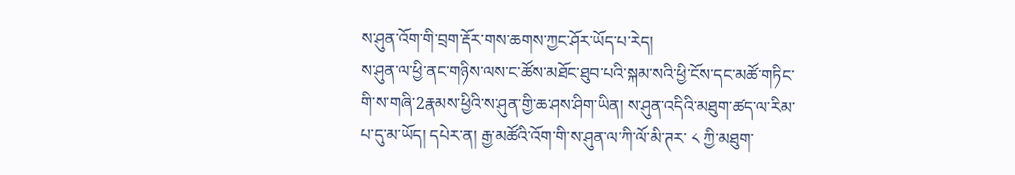ས་ཤུན་འོག་གི་བྲག་རྡོར་གས་ཆགས་ཀྱང་ཤོར་ཡོད་པ་རེད།
ས་ཤུན་ལ་ཕྱི་ནང་གཉིས་ལས་ང་ཚོས་མཐོང་ཐུབ་པའི་སྐམ་སའི་ཕྱི་ངོས་དང་མཚོ་གཏིང་གི་ས་གཞི་2རྣམས་ཕྱིའི་ས་ཤུན་གྱི་ཆ་ཤས་ཤིག་ཡིན། ས་ཤུན་འདིའི་མཐུག་ཚད་ལ་རིམ་པ་དུ་མ་ཡོད། དཔེར་ན། རྒྱ་མཚོའི་འོག་གི་ས་ཤུན་ལ་ཀི་ལོ་མི་ཊར་ ༨ ཀྱི་མཐུག་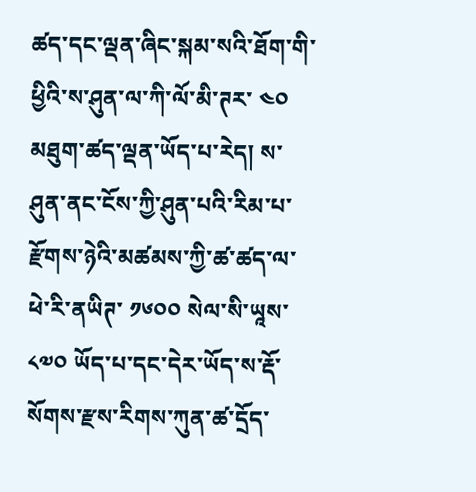ཚད་དང་ལྡན་ཞིང་སྐམ་སའི་ཐོག་གི་ཕྱིའི་ས་ཤུན་ལ་ཀི་ལོ་མི་ཊར་ ༤༠ མཐུག་ཚད་ལྡན་ཡོད་པ་རེད། ས་ཤུན་ནང་ངོས་ཀྱི་ཤུན་པའི་རིམ་པ་རྫོགས་ཉེའི་མཚམས་ཀྱི་ཚ་ཚད་ལ་ཕེ་རི་ནཡིཊ་ ༡༦༠༠ སེལ་སི་ཡཱས་༨༧༠ ཡོད་པ་དང་དེར་ཡོད་ས་རྡོ་སོགས་རྫས་རིགས་ཀུན་ཚ་དྲོད་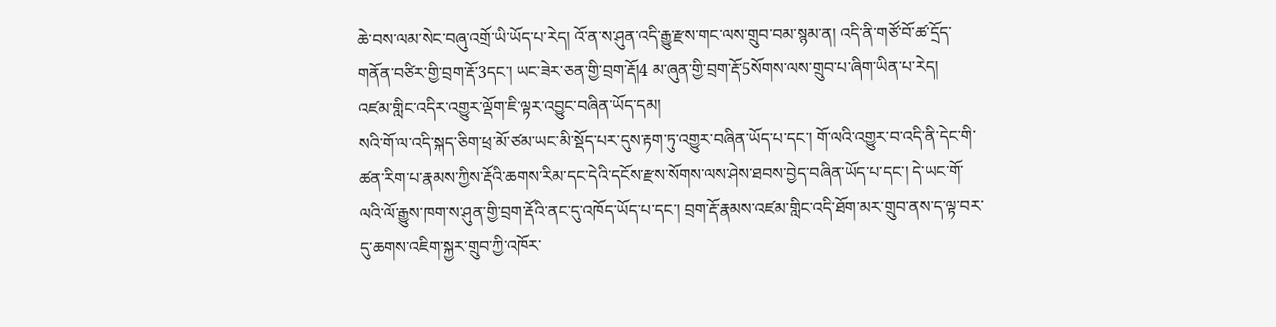ཆེ་བས་ལམ་སེང་བཞུ་འགྲོ་ཡི་ཡོད་པ་རེད། འོ་ན་ས་ཤུན་འདི་རྒྱུ་རྫས་གང་ལས་གྲུབ་བམ་སྙམ་ན། འདི་ནི་གཙོ་བོ་ཚ་དྲོད་གནོན་བཙིར་གྱི་བྲག་རྡོ་3དང་། ཡང་ཟེར་ཅན་གྱི་བྲག་རྡོ།4 མ་ཞུན་གྱི་བྲག་རྡོ་5སོགས་ལས་གྲུབ་པ་ཞིག་ཡིན་པ་རེད།
འཛམ་གླིང་འདིར་འགྱུར་ལྡོག་ཇི་ལྟར་འབྱུང་བཞིན་ཡོད་དམ།
སའི་གོ་ལ་འདི་སྐད་ཅིག་ཕྲ་མོ་ཙམ་ཡང་མི་སྡོད་པར་དུས་རྟག་ཏུ་འགྱུར་བཞིན་ཡོད་པ་དང་། གོ་ལའི་འགྱུར་བ་འདི་ནི་དེང་གི་ཚན་རིག་པ་རྣམས་ཀྱིས་རྡོའི་ཆགས་རིམ་དང་དེའི་དངོས་རྫས་སོགས་ལས་ཤེས་ཐབས་བྱེད་བཞིན་ཡོད་པ་དང་། དེ་ཡང་གོ་ལའི་ལོ་རྒྱུས་ཁག་ས་ཤུན་གྱི་བྲག་རྡོའི་ནང་དུ་འཁོད་ཡོད་པ་དང་། བྲག་རྡོ་རྣམས་འཛམ་གླིང་འདི་ཐོག་མར་གྲུབ་ནས་ད་ལྟ་བར་དུ་ཆགས་འཇིག་སྐྱར་གྲུབ་ཀྱི་འཁོར་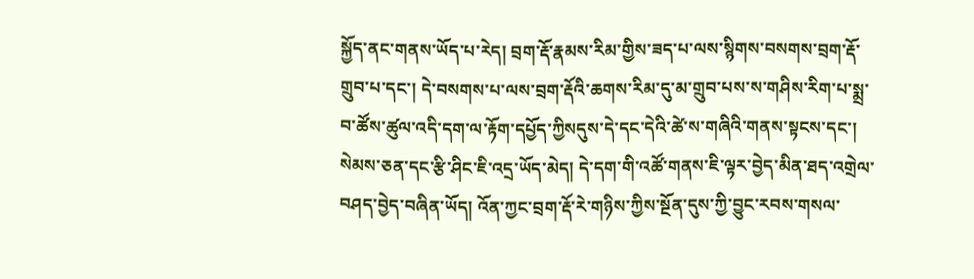སྐྱོད་ནང་གནས་ཡོད་པ་རེད། བྲག་རྡོ་རྣམས་རིམ་གྱིས་ཟད་པ་ལས་སྙིགས་བསགས་བྲག་རྡོ་གྲུབ་པ་དང་། དེ་བསགས་པ་ལས་བྲག་རྡོའི་ཆགས་རིམ་དུ་མ་གྲུབ་པས་ས་གཤིས་རིག་པ་སྨྲ་བ་ཚོས་ཚུལ་འདི་དག་ལ་རྟོག་དཔྱོད་ཀྱིསདུས་དེ་དང་དེའི་ཚེ་ས་གཞིའི་གནས་སྟངས་དང་། སེམས་ཅན་དང་རྩི་ཤིང་ཇི་འདྲ་ཡོད་མེད། དེ་དག་གི་འཚོ་གནས་ཇི་ལྟར་བྱེད་མིན་ཐད་འགྲེལ་བཤད་བྱེད་བཞིན་ཡོད། འོན་ཀྱང་བྲག་རྡོ་རེ་གཉིས་ཀྱིས་སྔོན་དུས་ཀྱི་བྱུང་རབས་གསལ་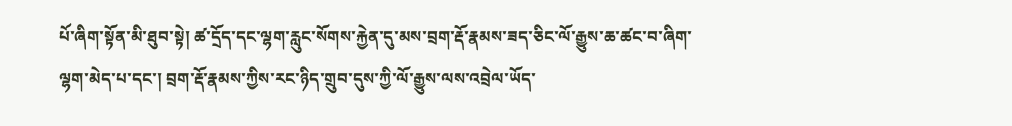པོ་ཞིག་སྟོན་མི་ཐུབ་སྟེ། ཚ་དྲོད་དང་ལྷག་རླུང་སོགས་རྐྱེན་དུ་མས་བྲག་རྡོ་རྣམས་ཟད་ཅིང་ལོ་རྒྱུས་ཆ་ཚང་བ་ཞིག་ལྷག་མེད་པ་དང་། བྲག་རྡོ་རྣམས་ཀྱིས་རང་ཉིད་གྲུབ་དུས་ཀྱི་ལོ་རྒྱུས་ལས་འབྲེལ་ཡོད་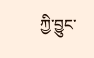ཀྱི་བྱུང་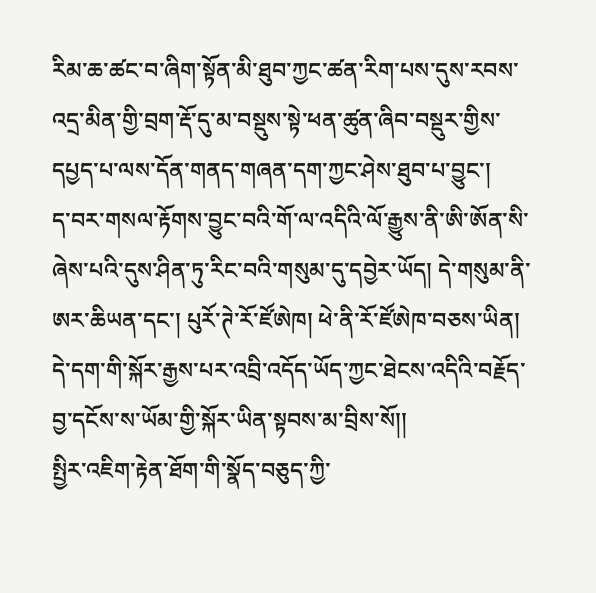རིམ་ཆ་ཚང་བ་ཞིག་སྟོན་མི་ཐུབ་ཀྱང་ཚན་རིག་པས་དུས་རབས་འདྲ་མིན་གྱི་བྲག་རྡོ་དུ་མ་བསྡུས་སྟེ་ཕན་ཚུན་ཞིབ་བསྡུར་གྱིས་དཔྱད་པ་ལས་དོན་གནད་གཞན་དག་ཀྱང་ཤེས་ཐུབ་པ་བྱུང་།
ད་བར་གསལ་རྟོགས་བྱུང་བའི་གོ་ལ་འདིའི་ལོ་རྒྱུས་ནི་ཨི་ཨོན་སི་ཞེས་པའི་དུས་ཤིན་ཏུ་རིང་བའི་གསུམ་དུ་དབྱེར་ཡོད། དེ་གསུམ་ནི་ཨར་ཆིཡན་དང་། པུརོ་ཊེ་རོ་ཛོཨེཁ། ཕེ་ནི་རོ་ཛོཨེཁ་བཅས་ཡིན། དེ་དག་གི་སྐོར་རྒྱས་པར་འབྲི་འདོད་ཡོད་ཀྱང་ཐེངས་འདིའི་བརྗོད་བྱ་དངོས་ས་ཡོམ་གྱི་སྐོར་ཡིན་སྟབས་མ་བྲིས་སོ།།
སྤྱིར་འཇིག་རྟེན་ཐོག་གི་སྣོད་བཅུད་ཀྱི་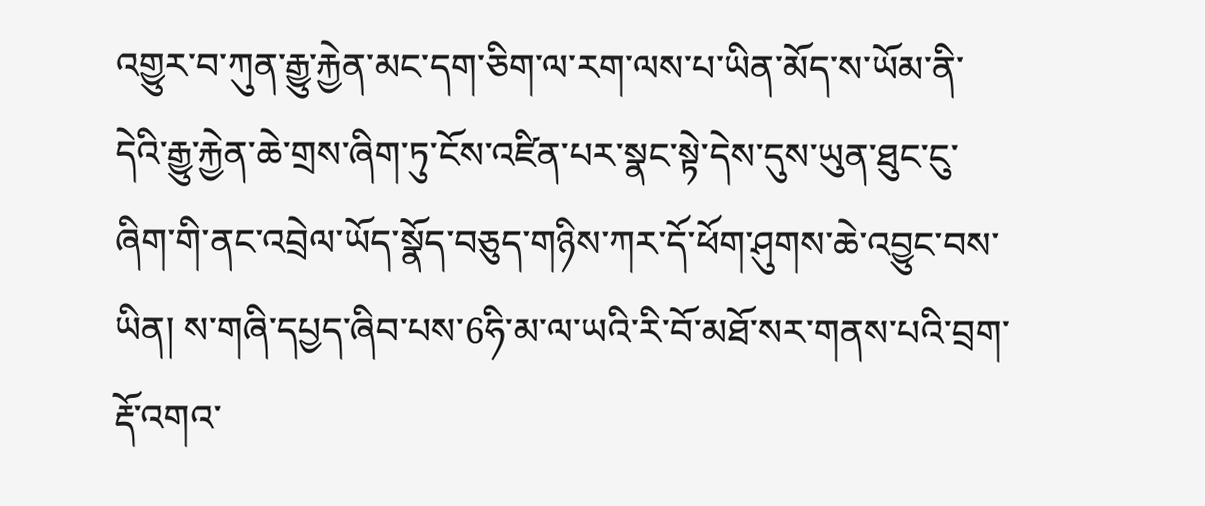འགྱུར་བ་ཀུན་རྒྱུ་རྐྱེན་མང་དག་ཅིག་ལ་རག་ལས་པ་ཡིན་མོད་ས་ཡོམ་ནི་དེའི་རྒྱུ་རྐྱེན་ཆེ་གྲས་ཞིག་ཏུ་ངོས་འཛིན་པར་སྣང་སྟེ་དེས་དུས་ཡུན་ཐུང་ངུ་ཞིག་གི་ནང་འབྲེལ་ཡོད་སྣོད་བཅུད་གཉིས་ཀར་དོ་ཕོག་ཤུགས་ཆེ་འབྱུང་བས་ཡིན། ས་གཞི་དཔྱད་ཞིབ་པས་6ཧི་མ་ལ་ཡའི་རི་བོ་མཐོ་སར་གནས་པའི་བྲག་རྡོ་འགའ་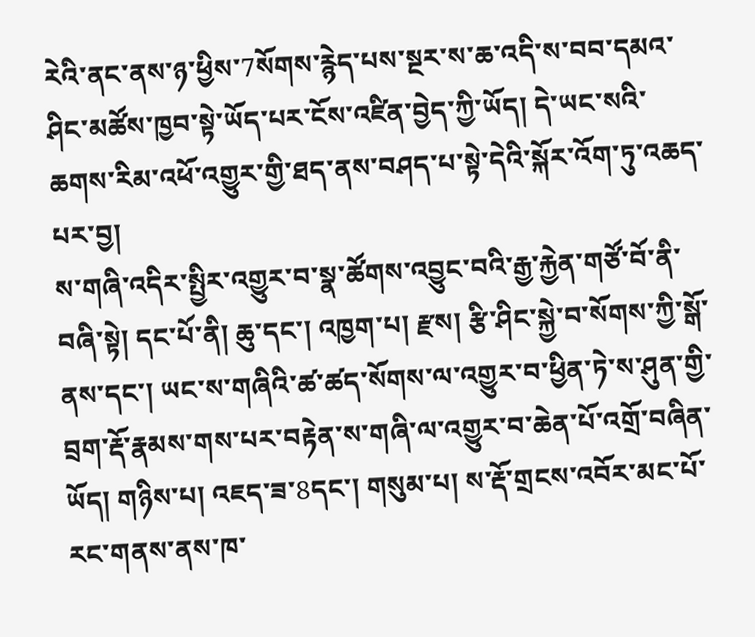རེའི་ནང་ནས་ཉ་ཕྱིས་7སོགས་རྙེད་པས་སྔར་ས་ཆ་འདི་ས་བབ་དམའ་ཤིང་མཚོས་ཁྱབ་སྟེ་ཡོད་པར་ངོས་འཛིན་བྱེད་ཀྱི་ཡོད། དེ་ཡང་སའི་ཆགས་རིམ་འཕོ་འགྱུར་གྱི་ཐད་ནས་བཤད་པ་སྟེ་དེའི་སྐོར་འོག་ཏུ་འཆད་པར་བྱ།
ས་གཞི་འདིར་སྤྱིར་འགྱུར་བ་སྣ་ཚོགས་འབྱུང་བའི་རྒྱ་རྐྱེན་གཙོ་བོ་ནི་བཞི་སྟེ། དང་པོ་ནི། ཆུ་དང་། འཁྱག་པ། རྫས། རྩི་ཤིང་སྐྱེ་བ་སོགས་ཀྱི་སྒོ་ནས་དང་། ཡང་ས་གཞིའི་ཚ་ཚད་སོགས་ལ་འགྱུར་བ་ཕྱིན་ཏེ་ས་ཤུན་གྱི་བྲག་རྡོ་རྣམས་གས་པར་བརྟེན་ས་གཞི་ལ་འགྱུར་བ་ཆེན་པོ་འགྲོ་བཞིན་ཡོད། གཉིས་པ། འཇད་ཟ་8དང་། གསུམ་པ། ས་རྡོ་གྲངས་འབོར་མང་པོ་རང་གནས་ནས་ཁ་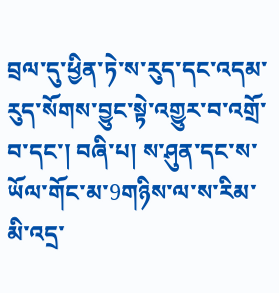བྲལ་དུ་ཕྱིན་ཏེ་ས་རུད་དང་འདམ་རུད་སོགས་བྱུང་སྟེ་འགྱུར་བ་འགྲོ་བ་དང་། བཞི་པ། ས་ཤུན་དང་ས་ཡོལ་གོང་མ་9གཉིས་ལ་ས་རིམ་མི་འདྲ་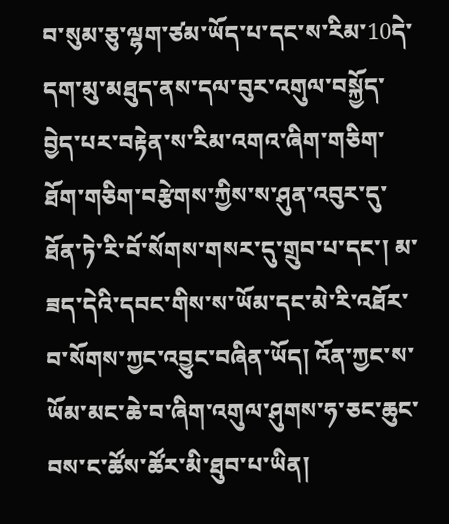བ་སུམ་ཅུ་ལྷག་ཙམ་ཡོད་པ་དང་ས་རིམ་10དེ་དག་མུ་མཐུད་ནས་དལ་བུར་འགུལ་བསྐྱོད་བྱེད་པར་བརྟེན་ས་རིམ་འགའ་ཞིག་གཅིག་ཐོག་གཅིག་བརྩེགས་ཀྱིས་ས་ཤུན་འབུར་དུ་ཐོན་ཏེ་རི་བོ་སོགས་གསར་དུ་གྲུབ་པ་དང་། མ་ཟད་དེའི་དབང་གིས་ས་ཡོམ་དང་མེ་རི་འཐོར་བ་སོགས་ཀྱང་འབྱུང་བཞིན་ཡོད། འོན་ཀྱང་ས་ཡོམ་མང་ཆེ་བ་ཞིག་འགུལ་ཤུགས་ཧ་ཅང་ཆུང་བས་ང་ཚོས་ཚོར་མི་ཐུབ་པ་ཡིན།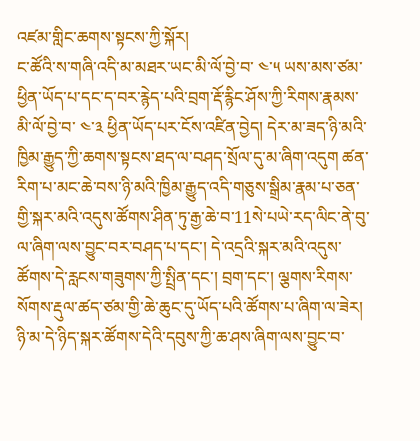འཛམ་གླིང་ཆགས་སྟངས་ཀྱི་སྐོར།
ང་ཚོའི་ས་གཞི་འདི་མ་མཐར་ཡང་མི་ལོ་བྱེ་བ་ ༤་༥ ཡས་མས་ཙམ་ཕྱིན་ཡོད་པ་དང་ད་བར་རྙེད་པའི་བྲག་རྡོ་རྙིང་ཤོས་ཀྱི་རིགས་རྣམས་མི་ལོ་བྱེ་བ་ ༤་༣ ཕྱིན་ཡོད་པར་ངོས་འཛིན་བྱེད། དེར་མ་ཟད་ཉི་མའི་ཁྱིམ་རྒྱུད་ཀྱི་ཆགས་སྟངས་ཐད་ལ་བཤད་སྲོལ་དུ་མ་ཞིག་འདུག ཚན་རིག་པ་མང་ཆེ་བས་ཉི་མའི་ཁྱིམ་རྒྱུད་འདི་གཅུས་སྒྲིམ་རྣམ་པ་ཅན་གྱི་སྐར་མའི་འདུས་ཚོགས་ཤིན་ཏུ་རྒྱ་ཆེ་བ་11སེ་པཡེ་རད་ལིང་ནེ་བུ་ལ་ཞིག་ལས་བྱུང་བར་བཤད་པ་དང་། དེ་འདྲའི་སྐར་མའི་འདུས་ཚོགས་དེ་རླངས་གཟུགས་ཀྱི་སྤྲིན་དང་། བྲག་དང་། ལྕགས་རིགས་སོགས་རྡུལ་ཚད་ཙམ་གྱི་ཆེ་ཆུང་དུ་ཡོད་པའི་ཚོགས་པ་ཞིག་ལ་ཟེར། ཉི་མ་དེ་ཉིད་སྐར་ཚོགས་དེའི་དབུས་ཀྱི་ཆ་ཤས་ཞིག་ལས་བྱུང་བ་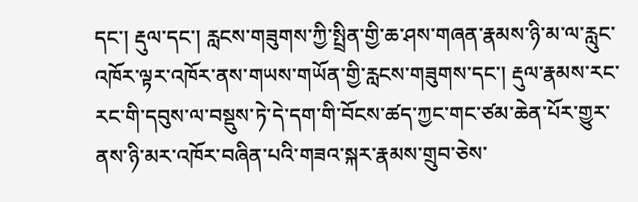དང་། རྡུལ་དང་། རླངས་གཟུགས་ཀྱི་སྤྲིན་གྱི་ཆ་ཤས་གཞན་རྣམས་ཉི་མ་ལ་རླུང་འཁོར་ལྟར་འཁོར་ནས་གཡས་གཡོན་གྱི་རླངས་གཟུགས་དང་། རྡུལ་རྣམས་རང་རང་གི་དབུས་ལ་བསྡུས་ཏེ་དེ་དག་གི་བོངས་ཚད་ཀྱང་གང་ཙམ་ཆེན་པོར་གྱུར་ནས་ཉི་མར་འཁོར་བཞིན་པའི་གཟའ་སྐར་རྣམས་གྲུབ་ཅེས་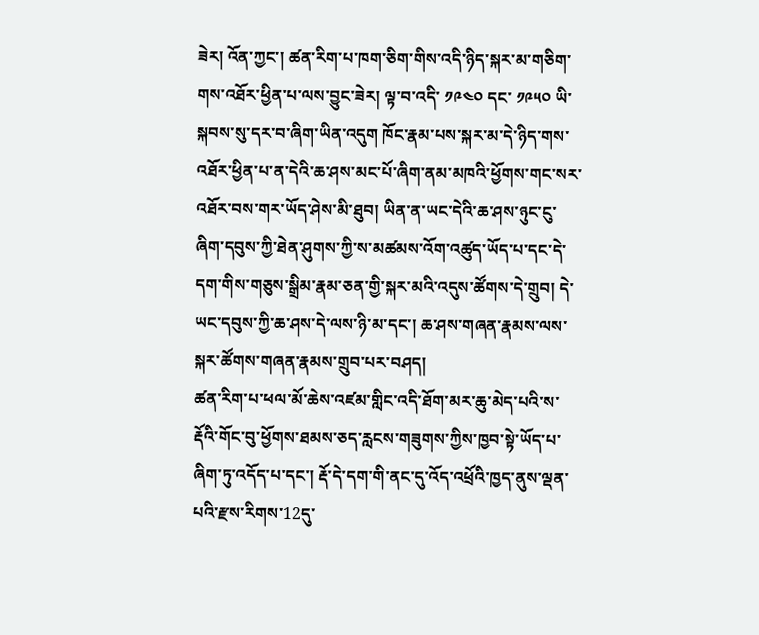ཟེར། འོན་ཀྱང་། ཚན་རིག་པ་ཁག་ཅིག་གིས་འདི་ཉིད་སྐར་མ་གཅིག་གས་འཐོར་ཕྱིན་པ་ལས་བྱུང་ཟེར། ལྟ་བ་འདི་ ༡༩༤༠ དང་ ༡༩༥༠ ཡི་སྐབས་སུ་དར་བ་ཞིག་ཡིན་འདུག ཁོང་རྣམ་པས་སྐར་མ་དེ་ཉིད་གས་འཐོར་ཕྱིན་པ་ན་དེའི་ཆ་ཤས་མང་པོ་ཞིག་ནམ་མཁའི་ཕྱོགས་གང་སར་འཐོར་བས་གར་ཡོད་ཤེས་མི་ཐུབ། ཡིན་ན་ཡང་དེའི་ཆ་ཤས་ཉུང་ངུ་ཞིག་དབུས་ཀྱི་ཐེན་ཤུགས་ཀྱི་ས་མཚམས་འོག་འཚུད་ཡོད་པ་དང་དེ་དག་གིས་གཅུས་སྒྲིམ་རྣམ་ཅན་གྱི་སྐར་མའི་འདུས་ཚོགས་དེ་གྲུབ། དེ་ཡང་དབུས་ཀྱི་ཆ་ཤས་དེ་ལས་ཉི་མ་དང་། ཆ་ཤས་གཞན་རྣམས་ལས་སྐར་ཚོགས་གཞན་རྣམས་གྲུབ་པར་བཤད།
ཚན་རིག་པ་ཕལ་མོ་ཆེས་འཛམ་གླིང་འདི་ཐོག་མར་ཆུ་མེད་པའི་ས་རྡོའི་གོང་བུ་ཕྱོགས་ཐམས་ཅད་རླངས་གཟུགས་ཀྱིས་ཁྱབ་སྟེ་ཡོད་པ་ཞིག་ཏུ་འདོད་པ་དང་། རྡོ་དེ་དག་གི་ནང་དུ་འོད་འཕྲོའི་ཁྱད་ནུས་ལྡན་པའི་རྫས་རིགས་12དུ་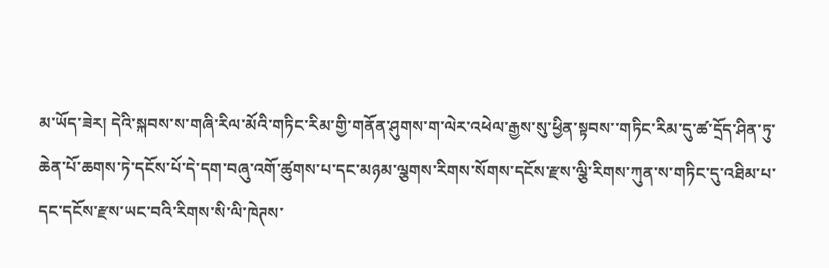མ་ཡོད་ཟེར། དེའི་སྐབས་ས་གཞི་རིལ་མོའི་གཏིང་རིམ་གྱི་གནོན་ཤུགས་ག་ལེར་འཕེལ་རྒྱས་སུ་ཕྱིན་སྟབས་་གཏིང་རིམ་དུ་ཚ་དྲོད་ཤིན་ཏུ་ཆེན་པོ་ཆགས་ཏེ་དངོས་པོ་དེ་དག་བཞུ་འགོ་ཚུགས་པ་དང་མཉམ་ལྕགས་རིགས་སོགས་དངོས་རྫས་ལྕི་རིགས་ཀུན་ས་གཏིང་དུ་འཐིམ་པ་དང་དངོས་རྫས་ཡང་བའི་རིགས་སི་ལི་ཁེཊས་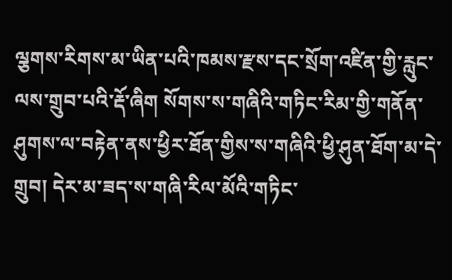ལྕགས་རིགས་མ་ཡིན་པའི་ཁམས་རྫས་དང་སྲོག་འཛིན་གྱི་རླུང་ལས་གྲུབ་པའི་རྡོ་ཞིག སོགས་ས་གཞིའི་གཏིང་རིམ་གྱི་གནོན་ཤུགས་ལ་བརྟེན་ནས་ཕྱིར་ཐོན་གྱིས་ས་གཞིའི་ཕྱི་ཤུན་ཐོག་མ་དེ་གྲུབ། དེར་མ་ཟད་ས་གཞི་རིལ་མོའི་གཏིང་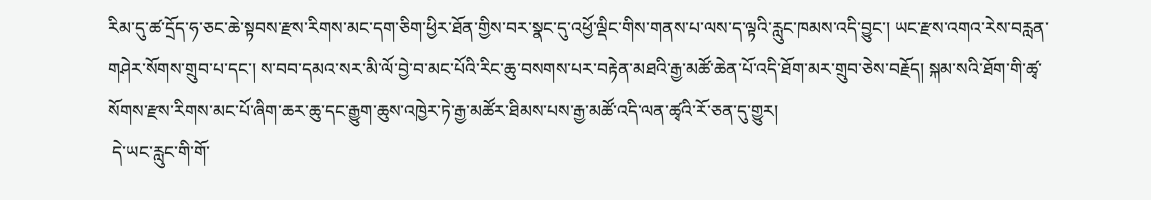རིམ་དུ་ཚ་དྲོད་ཧ་ཅང་ཆེ་སྟབས་རྫས་རིགས་མང་དག་ཅིག་ཕྱིར་ཐོན་གྱིས་བར་སྣང་དུ་འཕྱོ་ལྡིང་གིས་གནས་པ་ལས་ད་ལྟའི་རླུང་ཁམས་འདི་བྱུང་། ཡང་རྫས་འགའ་རེས་བརླན་གཤེར་སོགས་གྲུབ་པ་དང་། ས་བབ་དམའ་སར་མི་ལོ་བྱེ་བ་མང་པོའི་རིང་ཆུ་བསགས་པར་བརྟེན་མཐའི་རྒྱ་མཚོ་ཆེན་པོ་འདི་ཐོག་མར་གྲུབ་ཅེས་བརྗོད། སྐམ་སའི་ཐོག་གི་ཚྭ་སོགས་རྫས་རིགས་མང་པོ་ཞིག་ཆར་ཆུ་དང་རྒྱུག་ཆུས་འཁྱེར་ཏེ་རྒྱ་མཚོར་ཐིམས་པས་རྒྱ་མཚོ་འདི་ལན་ཚྭའི་རོ་ཅན་དུ་གྱུར།
 དེ་ཡང་རླུང་གི་གོ་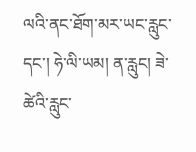ལའི་ནང་ཐོག་མར་ཡང་རླུང་དང་། ཧེ་ལི་ཡམ། ན་རླུང། ཟེ་ཚེའི་རླུང་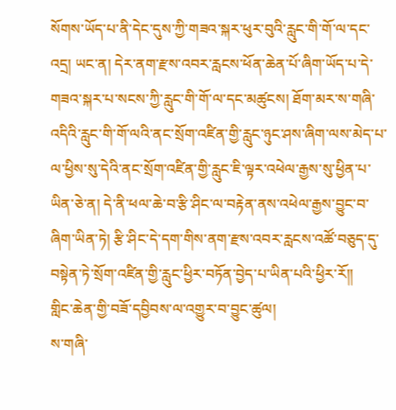སོགས་ཡོད་པ་ནི་དེང་དུས་ཀྱི་གཟའ་སྐར་ཕུར་བུའི་རླུང་གི་གོ་ལ་དང་འདྲ། ཡང་ན། དེར་ནག་རྫས་འབར་རླངས་ཕོན་ཆེན་པོ་ཞིག་ཡོད་པ་དེ་གཟའ་སྐར་པ་སངས་ཀྱི་རླུང་གི་གོ་ལ་དང་མཚུངས། ཐོག་མར་ས་གཞི་འདིའི་རླུང་གི་གོ་ལའི་ནང་སྲོག་འཛིན་གྱི་རླུང་ཉུང་ཤས་ཞིག་ལས་མེད་པ་ལ་ཕྱིས་སུ་དེའི་ནང་སྲོག་འཛིན་གྱི་རླུང་ཇི་ལྟར་འཕེལ་རྒྱས་སུ་ཕྱིན་པ་ཡིན་ཅེ་ན། དེ་ནི་ཕལ་ཆེ་བ་རྩི་ཤིང་ལ་བརྟེན་ནས་འཕེལ་རྒྱས་བྱུང་བ་ཞིག་ཡིན་ཏེ། རྩི་ཤིང་དེ་དག་གིས་ནག་རྫས་འབར་རླངས་འཚོ་བཅུད་དུ་བསྟེན་ཏེ་སྲོག་འཛིན་གྱི་རླུང་ཕྱིར་བཏོན་བྱེད་པ་ཡིན་པའི་ཕྱིར་རོ།།
གླིང་ཆེན་གྱི་བཟོ་དབྱིབས་ལ་འགྱུར་བ་བྱུང་ཚུལ།
ས་གཞི་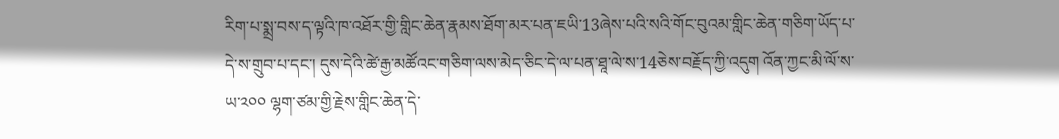རིག་པ་སྨྲ་བས་ད་ལྟའི་ཁ་འཐོར་གྱི་གླིང་ཆེན་རྣམས་ཐོག་མར་པན་ཇཡི་13ཞེས་པའི་སའི་གོང་བུའམ་གླིང་ཆེན་གཅིག་ཡོད་པ་དེ་ས་གྲུབ་པ་དང་། དུས་དེའི་ཚེ་རྒྱ་མཚོའང་གཅིག་ལས་མེད་ཅིང་དེ་ལ་པན་ཐཱ་ལེ་ས་14ཅེས་བརྗོད་ཀྱི་འདུག འོན་ཀྱང་མི་ལོ་ས་ཡ་༢༠༠ ལྷག་ཙམ་གྱི་རྗེས་གླིང་ཆེན་དེ་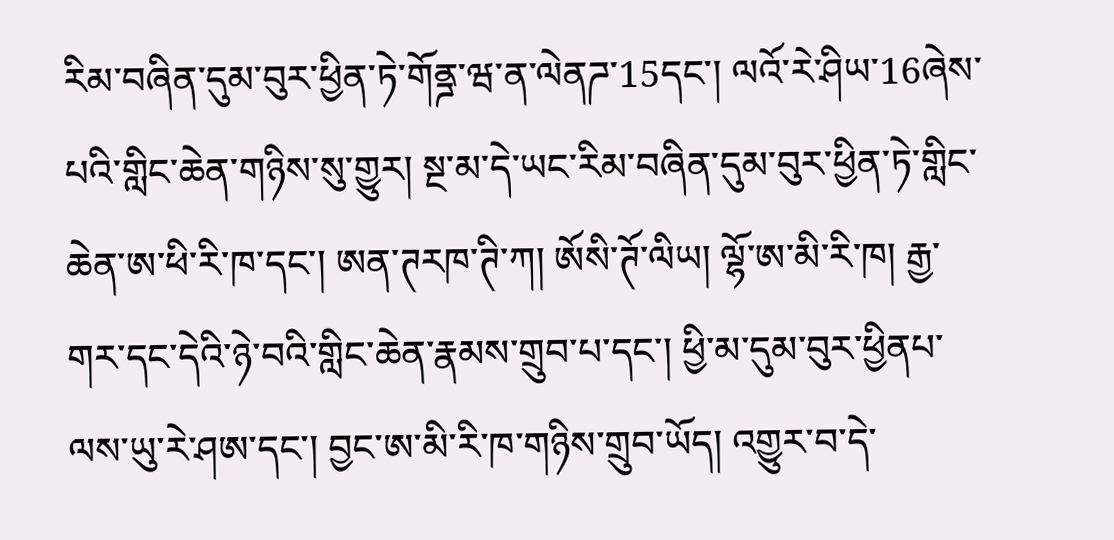རིམ་བཞིན་དུམ་བུར་ཕྱིན་ཏེ་གོནྜ་ཝ་ན་ལེནཌ་15དང་། ལའོ་རེ་ཤིཡ་16ཞེས་པའི་གླིང་ཆེན་གཉིས་སུ་གྱུར། སྔ་མ་དེ་ཡང་རིམ་བཞིན་དུམ་བུར་ཕྱིན་ཏེ་གླིང་ཆེན་ཨ་ཕི་རི་ཁ་དང་། ཨན་ཊརཁ་ཊི་ཀ། ཨོསི་ཊོ་ལིཡ། ལྷོ་ཨ་མི་རི་ཁ། རྒྱ་གར་དང་དེའི་ཉེ་བའི་གླིང་ཆེན་རྣམས་གྲུབ་པ་དང་། ཕྱི་མ་དུམ་བུར་ཕྱིནཔ་ལས་ཡུ་རེ་ཤཨ་དང་། བྱང་ཨ་མི་རི་ཁ་གཉིས་གྲུབ་ཡོད། འགྱུར་བ་དེ་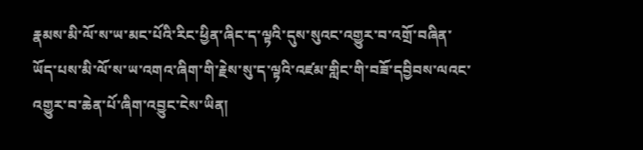རྣམས་མི་ལོ་ས་ཡ་མང་པོའི་རིང་ཕྱིན་ཞིང་ད་ལྟའི་དུས་སུའང་འགྱུར་བ་འགྲོ་བཞིན་ཡོད་པས་མི་ལོ་ས་ཡ་འགའ་ཞིག་གི་རྗེས་སུ་ད་ལྟའི་འཛམ་གླིང་གི་བཟོ་དབྱིབས་ལའང་འགྱུར་བ་ཆེན་པོ་ཞིག་འབྱུང་ངེས་ཡིན།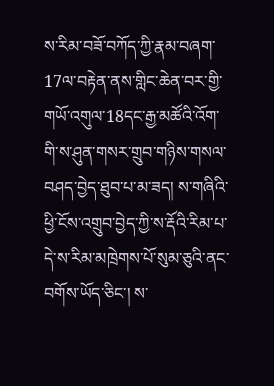ས་རིམ་བཟོ་བཀོད་ཀྱི་རྣམ་བཞག་17ལ་བརྟེན་ནས་གླིང་ཆེན་བར་གྱི་གཡོ་འགུལ་18དང་རྒྱ་མཚོའི་འོག་གི་ས་ཤུན་གསར་གྲུབ་གཉིས་གསལ་བཤད་བྱེད་ཐུབ་པ་མ་ཟད། ས་གཞིའི་ཕྱི་ངོས་འགྲུབ་བྱེད་ཀྱི་ས་རྡོའི་རིམ་པ་དེ་ས་རིམ་མཁྲེགས་པོ་སུམ་ཅུའི་ནང་བགོས་ཡོད་ཅིང་། ས་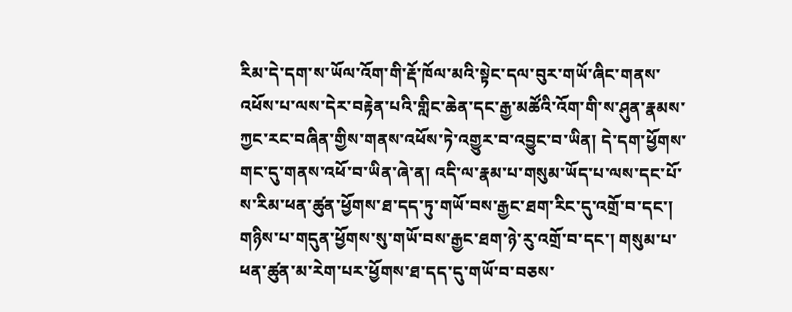རིམ་དེ་དག་ས་ཡོལ་འོག་གི་རྡོ་ཁོལ་མའི་སྟེང་དལ་བུར་གཡོ་ཞིང་གནས་འཕོས་པ་ལས་དེར་བརྟེན་པའི་གླིང་ཆེན་དང་རྒྱ་མཚོའི་འོག་གི་ས་ཤུན་རྣམས་ཀྱང་རང་བཞིན་གྱིས་གནས་འཕོས་ཏེ་འགྱུར་བ་འབྱུང་བ་ཡིན། དེ་དག་ཕྱོགས་གང་དུ་གནས་འཕོ་བ་ཡིན་ཞེ་ན། འདི་ལ་རྣམ་པ་གསུམ་ཡོད་པ་ལས་དང་པོ་ས་རིམ་ཕན་ཚུན་ཕྱོགས་ཐ་དད་ཏུ་གཡོ་བས་རྒྱང་ཐག་རིང་དུ་འགྲོ་བ་དང་། གཉིས་པ་གདུན་ཕྱོགས་སུ་གཡོ་བས་རྒྱང་ཐག་ཉེ་རུ་འགྲོ་བ་དང་། གསུམ་པ་ཕན་ཚུན་མ་རེག་པར་ཕྱོགས་ཐ་དད་དུ་གཡོ་བ་བཅས་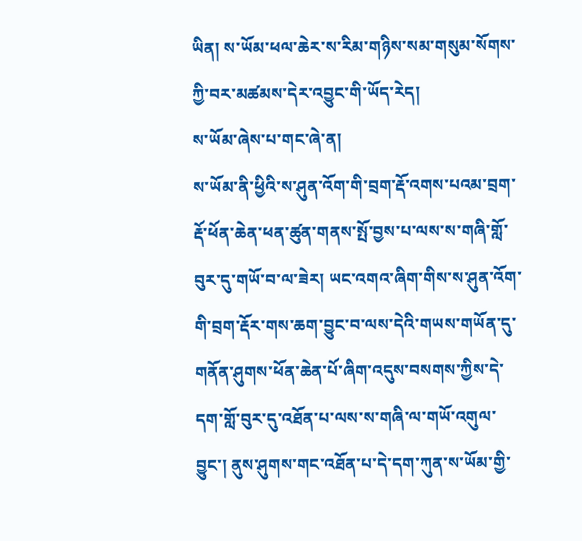ཡིན། ས་ཡོམ་ཕལ་ཆེར་ས་རིམ་གཉིས་སམ་གསུམ་སོགས་ཀྱི་བར་མཚམས་དེར་འབྱུང་གི་ཡོད་རེད།
ས་ཡོམ་ཞེས་པ་གང་ཞེ་ན།
ས་ཡོམ་ནི་ཕྱིའི་ས་ཤུན་འོག་གི་བྲག་རྡོ་འགས་པའམ་བྲག་རྡོ་ཕོན་ཆེན་ཕན་ཚུན་གནས་སྤོ་བྱས་པ་ལས་ས་གཞི་གློ་བུར་དུ་གཡོ་བ་ལ་ཟེར། ཡང་འགའ་ཞིག་གིས་ས་ཤུན་འོག་གི་བྲག་རྡོར་གས་ཆག་བྱུང་བ་ལས་དེའི་གཡས་གཡོན་དུ་གནོན་ཤུགས་ཕོན་ཆེན་པོ་ཞིག་འདུས་བསགས་ཀྱིས་དེ་དག་གློ་བུར་དུ་འཐོན་པ་ལས་ས་གཞི་ལ་གཡོ་འགུལ་བྱུང་། ནུས་ཤུགས་གང་འཐོན་པ་དེ་དག་ཀུན་ས་ཡོམ་གྱི་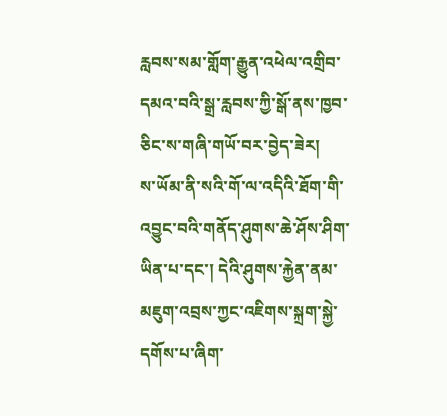རླབས་སམ་གློག་རྒྱུན་འཕེལ་འགྲིབ་དམའ་བའི་སྒྲ་རླབས་ཀྱི་སྒོ་ནས་ཁྱབ་ཅིང་ས་གཞི་གཡོ་བར་བྱེད་ཟེར།
ས་ཡོམ་ནི་སའི་གོ་ལ་འདིའི་ཐོག་གི་འབྱུང་བའི་གནོད་ཤུགས་ཆེ་ཤོས་ཤིག་ཡིན་པ་དང་། དེའི་ཤུགས་རྐྱེན་ནམ་མཇུག་འབྲས་ཀྱང་འཇིགས་སྐྲག་སྐྱེ་དགོས་པ་ཞིག་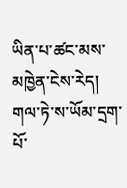ཡིན་པ་ཚང་མས་མཁྱེན་ངེས་རེད། གལ་ཏེ་ས་ཡོམ་དྲག་པོ་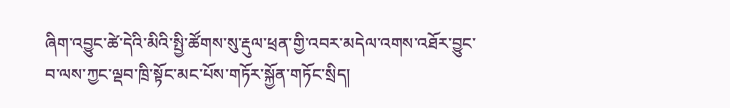ཞིག་འབྱུང་ཚེ་དེའི་མིའི་སྤྱི་ཚོགས་སུ་རྡུལ་ཕྲན་གྱི་འབར་མདེལ་འགས་འཐོར་བྱུང་བ་ལས་ཀྱང་ལྡབ་ཁྲི་སྟོང་མང་པོས་གཏོར་སྐྱོན་གཏོང་སྲིད།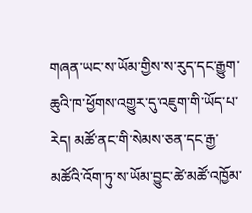གཞན་ཡང་ས་ཡོམ་གྱིས་ས་རུད་དང་རྒྱུག་ཆུའི་ཁ་ཕྱོགས་འགྱུར་དུ་འཇུག་གི་ཡོད་པ་རེད། མཚོ་ནང་གི་སེམས་ཅན་དང་རྒྱ་མཚོའི་འོག་ཏུ་ས་ཡོམ་བྱུང་ཚེ་མཚོ་འཁྱོམ་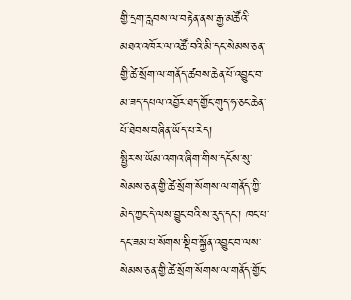གྱི་དྲག་རླབས་ལ་བརྟེན་ནས་རྒྱ་མཚོའི་མཐའ་འཁོར་ལ་འཚོ་བའི་མི་དང་སེམས་ཅན་གྱི་ཚེ་སྲོག་ལ་གནོད་ཚབས་ཆེན་པོ་འབྱུང་བ་མ་ཟད་དཔལ་འབྱོར་ཐད་གྱོང་གུད་ཧ་ཅང་ཆེན་པོ་ཐེབས་བཞིན་ཡོད་པ་རེད།
སྤྱིར་ས་ཡོམ་འགའ་ཞིག་གིས་དངོས་སུ་སེམས་ཅན་གྱི་ཚེ་སྲོག་སོགས་ལ་གནོད་ཀྱི་མེད་ཀྱང་དེ་ལས་བྱུང་བའི་ས་རུད་དང་། ཁང་པ་དང་ཟམ་པ་སོགས་སྡིབ་སྐྱོན་འབྱུང་བ་ལས་སེམས་ཅན་གྱི་ཚེ་སྲོག་སོགས་ལ་གནོད་གྱོང་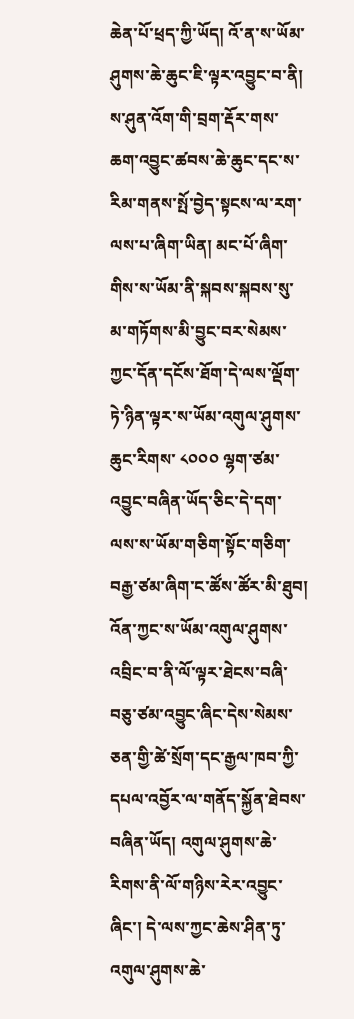ཆེན་པོ་ཕྲད་ཀྱི་ཡོད། འོ་ན་ས་ཡོམ་ཤུགས་ཆེ་ཆུང་ཇི་ལྟར་འབྱུང་བ་ནི། ས་ཤུན་འོག་གི་བྲག་རྡོར་གས་ཆག་འབྱུང་ཚབས་ཆེ་ཆུང་དང་ས་རིམ་གནས་སྤོ་བྱེད་སྟངས་ལ་རག་ལས་པ་ཞིག་ཡིན། མང་པོ་ཞིག་གིས་ས་ཡོམ་ནི་སྐབས་སྐབས་སུ་མ་གཏོགས་མི་བྱུང་བར་སེམས་ཀྱང་དོན་དངོས་ཐོག་དེ་ལས་ལྡོག་ཏེ་ཉིན་ལྟར་ས་ཡོམ་འགུལ་ཤུགས་ཆུང་རིགས་ ༨༠༠༠ ལྷག་ཙམ་འབྱུང་བཞིན་ཡོད་ཅིང་དེ་དག་ལས་ས་ཡོམ་གཅིག་སྟོང་གཅིག་བརྒྱ་ཙམ་ཞིག་ང་ཚོས་ཚོར་མི་ཐུབ། འོན་ཀྱང་ས་ཡོམ་འགུལ་ཤུགས་འབྲིང་བ་ནི་ལོ་ལྟར་ཐེངས་བཞི་བཅུ་ཙམ་འབྱུང་ཞིང་དེས་སེམས་ཅན་གྱི་ཚེ་སྲོག་དང་རྒྱལ་ཁབ་ཀྱི་དཔལ་འབྱོར་ལ་གནོད་སྐྱོན་ཐེབས་བཞིན་ཡོད། འགུལ་ཤུགས་ཆེ་རིགས་ནི་ལོ་གཉིས་རེར་འབྱུང་ཞིང་། དེ་ལས་ཀྱང་ཆེས་ཤིན་ཏུ་འགུལ་ཤུགས་ཆེ་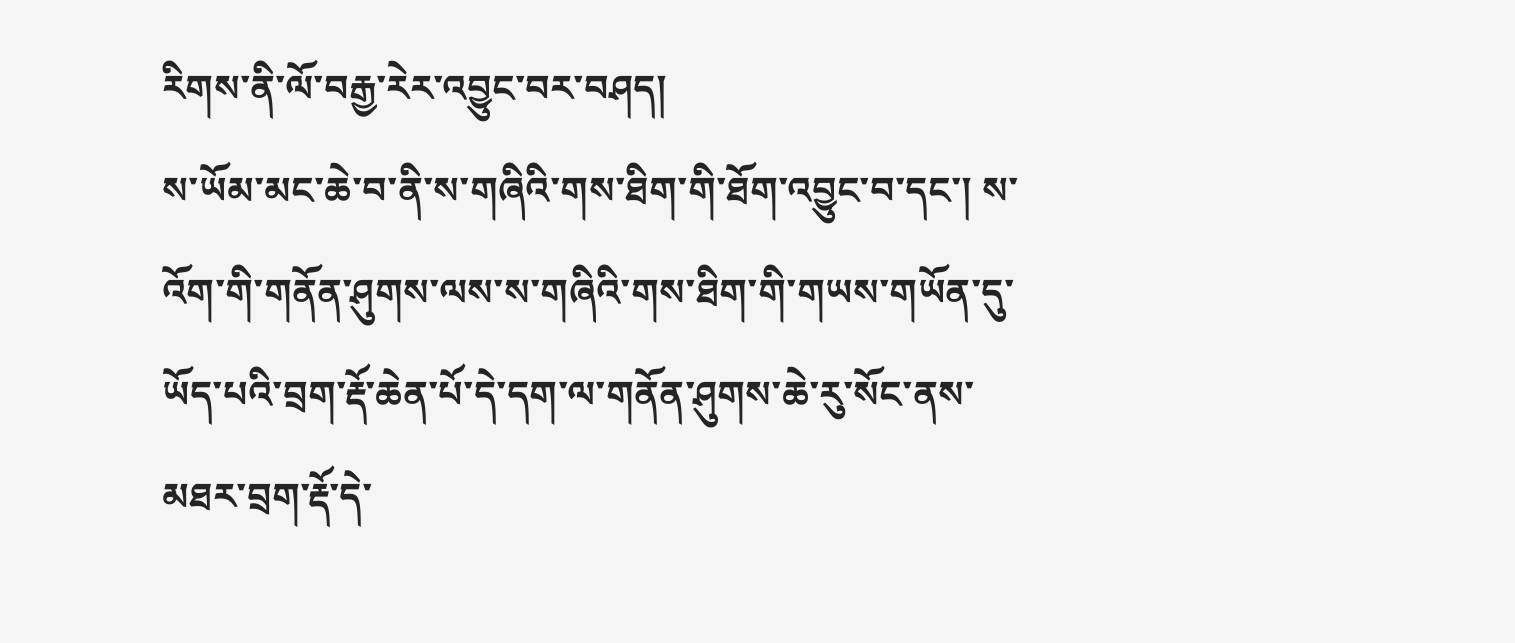རིགས་ནི་ལོ་བརྒྱ་རེར་འབྱུང་བར་བཤད།
ས་ཡོམ་མང་ཆེ་བ་ནི་ས་གཞིའི་གས་ཐིག་གི་ཐོག་འབྱུང་བ་དང་། ས་འོག་གི་གནོན་ཤུགས་ལས་ས་གཞིའི་གས་ཐིག་གི་གཡས་གཡོན་དུ་ཡོད་པའི་བྲག་རྡོ་ཆེན་པོ་དེ་དག་ལ་གནོན་ཤུགས་ཆེ་རུ་སོང་ནས་མཐར་བྲག་རྡོ་དེ་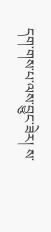དག་གས་པ་ལས་བྱུང་ཟེར། ས་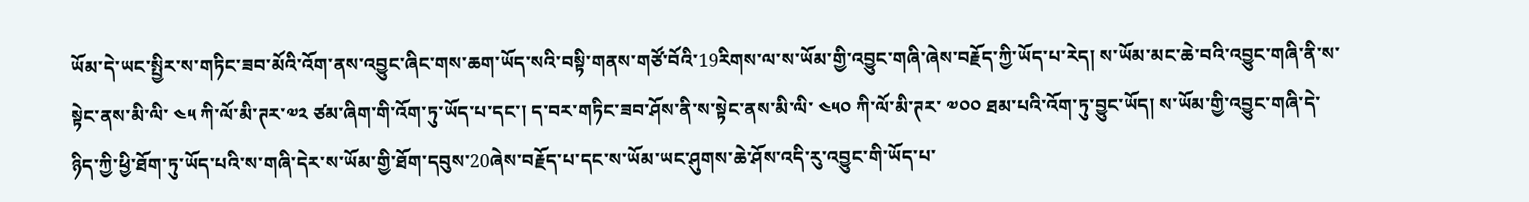ཡོམ་དེ་ཡང་སྤྱིར་ས་གཏིང་ཟབ་མོའི་འོག་ནས་འབྱུང་ཞིང་གས་ཆག་ཡོད་སའི་བསྟི་གནས་གཙོ་བོའི་19རིགས་ལ་ས་ཡོམ་གྱི་འབྱུང་གཞི་ཞེས་བརྗོད་ཀྱི་ཡོད་པ་རེད། ས་ཡོམ་མང་ཆེ་བའི་འབྱུང་གཞི་ནི་ས་སྟེང་ནས་མི་ལི་ ༤༥ ཀི་ལོ་མི་ཊར་༧༢ ཙམ་ཞིག་གི་འོག་ཏུ་ཡོད་པ་དང་། ད་བར་གཏིང་ཟབ་ཤོས་ནི་ས་སྟེང་ནས་མི་ལི་ ༤༥༠ ཀི་ལོ་མི་ཊར་ ༧༠༠ ཐམ་པའི་འོག་ཏུ་བྱུང་ཡོད། ས་ཡོམ་གྱི་འབྱུང་གཞི་དེ་ཉིད་ཀྱི་ཕྱི་ཐོག་ཏུ་ཡོད་པའི་ས་གཞི་དེར་ས་ཡོམ་གྱི་ཐོག་དབུས་20ཞེས་བརྗོད་པ་དང་ས་ཡོམ་ཡང་ཤུགས་ཆེ་ཤོས་འདི་རུ་འབྱུང་གི་ཡོད་པ་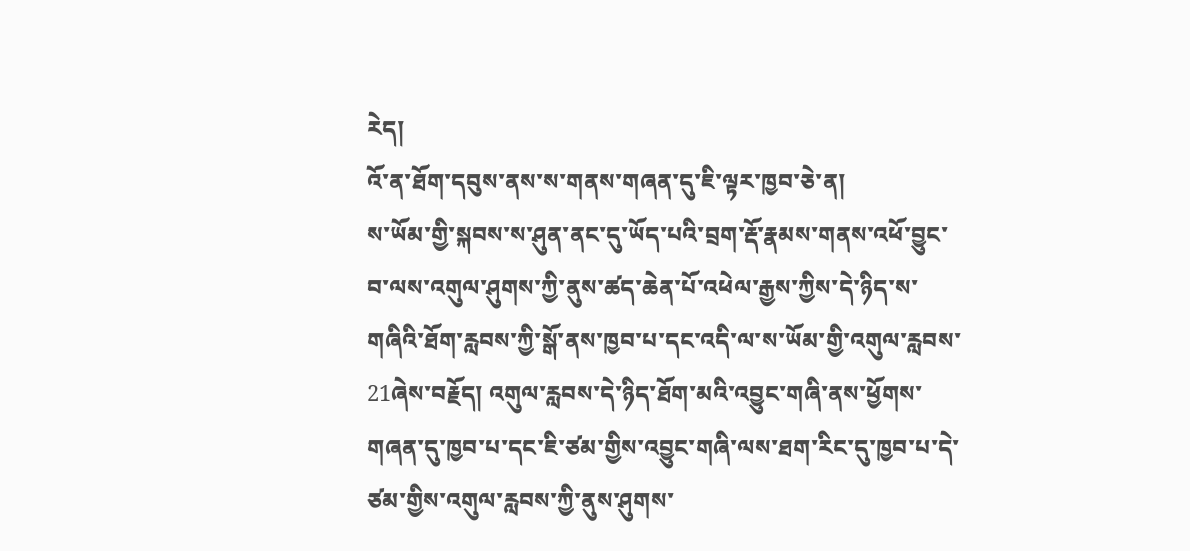རེད།
འོ་ན་ཐོག་དབུས་ནས་ས་གནས་གཞན་དུ་ཇི་ལྟར་ཁྱབ་ཅེ་ན།
ས་ཡོམ་གྱི་སྐབས་ས་ཤུན་ནང་དུ་ཡོད་པའི་བྲག་རྡོ་རྣམས་གནས་འཕོ་བྱུང་བ་ལས་འགུལ་ཤུགས་ཀྱི་ནུས་ཚད་ཆེན་པོ་འཕེལ་རྒྱས་ཀྱིས་དེ་ཉིད་ས་གཞིའི་ཐོག་རླབས་ཀྱི་སྒོ་ནས་ཁྱབ་པ་དང་འདི་ལ་ས་ཡོམ་གྱི་འགུལ་རླབས་21ཞེས་བརྗོད། འགུལ་རླབས་དེ་ཉིད་ཐོག་མའི་འབྱུང་གཞི་ནས་ཕྱོགས་གཞན་དུ་ཁྱབ་པ་དང་ཇི་ཙམ་གྱིས་འབྱུང་གཞི་ལས་ཐག་རིང་དུ་ཁྱབ་པ་དེ་ཙམ་གྱིས་འགུལ་རླབས་ཀྱི་ནུས་ཤུགས་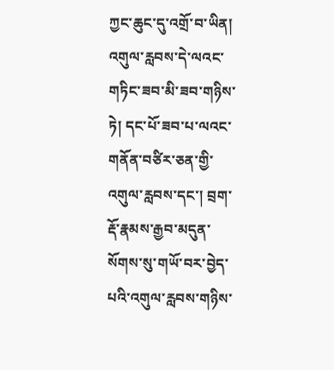ཀྱང་ཆུང་དུ་འགྲོ་བ་ཡིན། འགུལ་རླབས་དེ་ལའང་གཏིང་ཟབ་མི་ཟབ་གཉིས་ཏེ། དང་པོ་ཟབ་པ་ལའང་གནོན་བཙིར་ཅན་གྱི་འགུལ་རླབས་དང་། བྲག་རྡོ་རྣམས་རྒྱབ་མདུན་སོགས་སུ་གཡོ་བར་བྱེད་པའི་འགུལ་རླབས་གཉིས་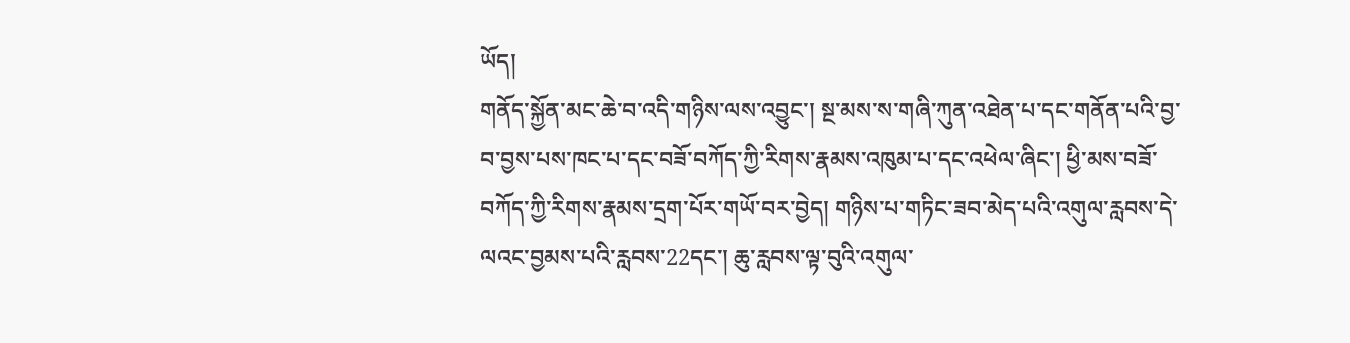ཡོད།
གནོད་སྐྱོན་མང་ཆེ་བ་འདི་གཉིས་ལས་འབྱུང་། སྔ་མས་ས་གཞི་ཀུན་འཐེན་པ་དང་གནོན་པའི་བྱ་བ་བྱས་པས་ཁང་པ་དང་བཟོ་བཀོད་ཀྱི་རིགས་རྣམས་འཁུམ་པ་དང་འཕེལ་ཞིང་། ཕྱི་མས་བཟོ་བཀོད་ཀྱི་རིགས་རྣམས་དྲག་པོར་གཡོ་བར་བྱེད། གཉིས་པ་གཏིང་ཟབ་མེད་པའི་འགུལ་རླབས་དེ་ལའང་བྱམས་པའི་རླབས་22དང་། ཆུ་རླབས་ལྟ་བུའི་འགུལ་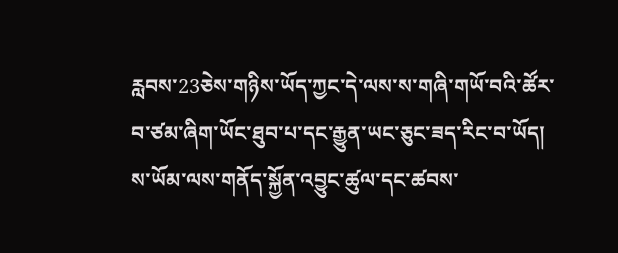རླབས་23ཅེས་གཉིས་ཡོད་ཀྱང་དེ་ལས་ས་གཞི་གཡོ་བའི་ཚོར་བ་ཙམ་ཞིག་ཡོང་ཐུབ་པ་དང་རྒྱུན་ཡང་ཅུང་ཟད་རིང་བ་ཡོད།
ས་ཡོམ་ལས་གནོད་སྐྱོན་འབྱུང་ཚུལ་དང་ཚབས་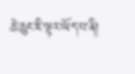ཆེ་ཆུང་ཇི་ལྟར་ཡོད་པ་ནི།